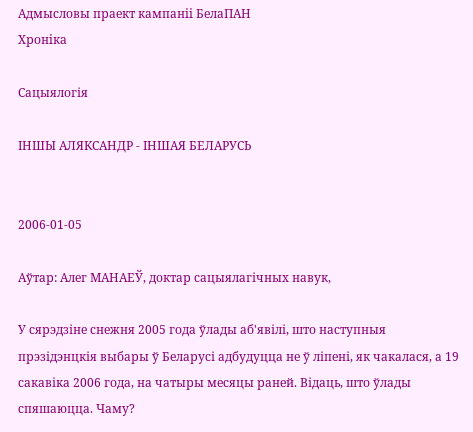Адмысловы праект кампанii БелаПАН
Хронiка

Сацыялогія

ІНШЫ АЛЯКСАНДР - ІНШАЯ БЕЛАРУСЬ


2006-01-05

Аўтар: Алег МАНАЕЎ, доктар сацыялагічных навук,

У сярэдзіне снежня 2005 года ўлады аб'явілі, што наступныя прэзідэнцкія выбары ў Беларусі адбудуцца не ў ліпені, як чакалася, а 19 сакавіка 2006 года, на чатыры месяцы раней. Відаць, што ўлады спяшаюцца. Чаму?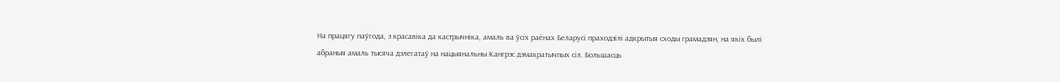На працягу паўгода, з красавіка да кастрычніка, амаль ва ўсіх раёнах Беларусі праходзілі адкрытыя сходы грамадзян, на якіх былі абраныя амаль тысяча дэлегатаў на нацыянальны Кангрэс дэмакратычпых сіл. Большасць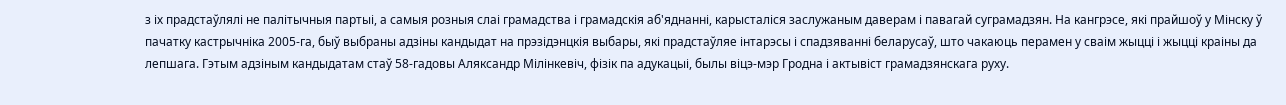з іх прадстаўлялі не палітычныя партыі, а самыя розныя слаі грамадства і грамадскія аб'яднанні, карысталіся заслужаным даверам і павагай суграмадзян. На кангрэсе, які прайшоў у Мінску ў пачатку кастрычніка 2005-га, быў выбраны адзіны кандыдат на прэзідэнцкія выбары, які прадстаўляе інтарэсы і спадзяванні беларусаў, што чакаюць перамен у сваім жыцці і жыцці краіны да лепшага. Гэтым адзіным кандыдатам стаў 58-гадовы Аляксандр Мілінкевіч, фізік па адукацыі, былы віцэ-мэр Гродна і актывіст грамадзянскага руху.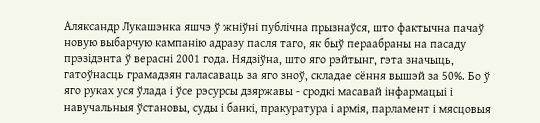Аляксандр Лукашэнка яшчэ ў жніўні публічна прызнаўся, што фактычна пачаў новую выбарчую кампанію адразу пасля таго, як быў пераабраны на пасаду прэзідэнта ў верасні 2001 года. Нядзіўна, што яго рэйтынг, гэта значыць, гатоўнасць грамадзян галасаваць за яго зноў, складае сёння вышэй за 50%. Бо ў яго руках уся ўлада і ўсе рэсурсы дзяржавы - сродкі масавай інфармацыі і навучальныя ўстановы, суды і банкі, пракуратура і армія, парламент і мясцовыя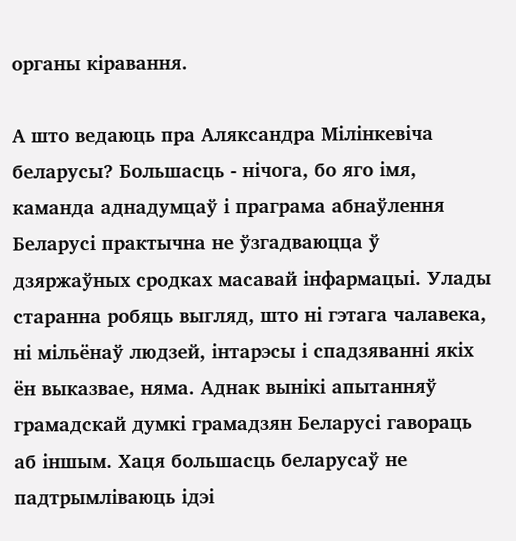органы кіравання.

А што ведаюць пра Аляксандра Мілінкевіча беларусы? Большасць - нічога, бо яго імя, каманда аднадумцаў і праграма абнаўлення Беларусі практычна не ўзгадваюцца ў дзяржаўных сродках масавай інфармацыі. Улады старанна робяць выгляд, што ні гэтага чалавека, ні мільёнаў людзей, інтарэсы і спадзяванні якіх ён выказвае, няма. Аднак вынікі апытанняў грамадскай думкі грамадзян Беларусі гавораць аб іншым. Хаця большасць беларусаў не падтрымліваюць ідэі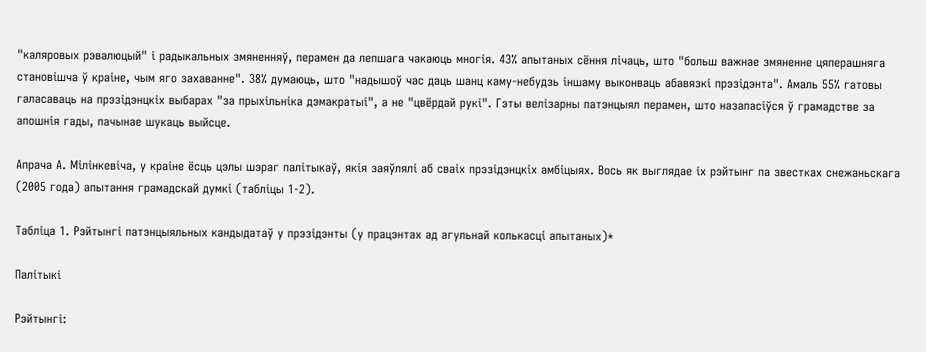"каляровых рэвалюцый" і радыкальных змяненняў, перамен да лепшага чакаюць многія. 43% апытаных сёння лічаць, што "больш важнае змяненне цяперашняга становішча ў краіне, чым яго захаванне". 38% думаюць, што "надышоў час даць шанц каму-небудзь іншаму выконваць абавязкі прэзідэнта". Амаль 55% гатовы галасаваць на прэзідэнцкіх выбарах "за прыхільніка дэмакратыі", а не "цвёрдай рукі". Гэты велізарны патэнцыял перамен, што назапасіўся ў грамадстве за апошнія гады, пачынае шукаць выйсце.

Апрача А. Мілінкевіча, у краіне ёсць цэлы шэраг палітыкаў, якія заяўлялі аб сваіх прэзідэнцкіх амбіцыях. Вось як выглядае іх рэйтынг па звестках снежаньскага (2005 года) апытання грамадскай думкі (табліцы 1-2).

Табліца 1. Рэйтынгі патэнцыяльных кандыдатаў у прэзідэнты (у працэнтах ад агульнай колькасці апытаных)*

Палітыкі

Рэйтынгі: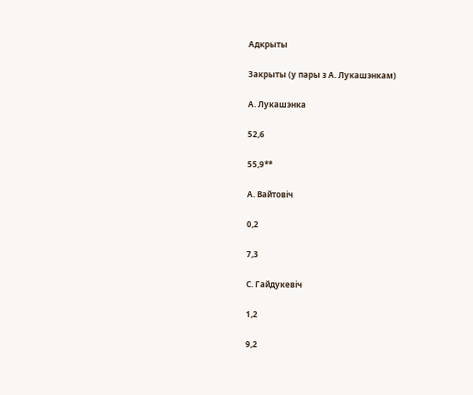Адкрыты

Закрыты (у пары з А. Лукашэнкам)

А. Лукашэнка

52,6

55,9**

А. Вайтовіч

0,2

7,3

С. Гайдукевіч

1,2

9,2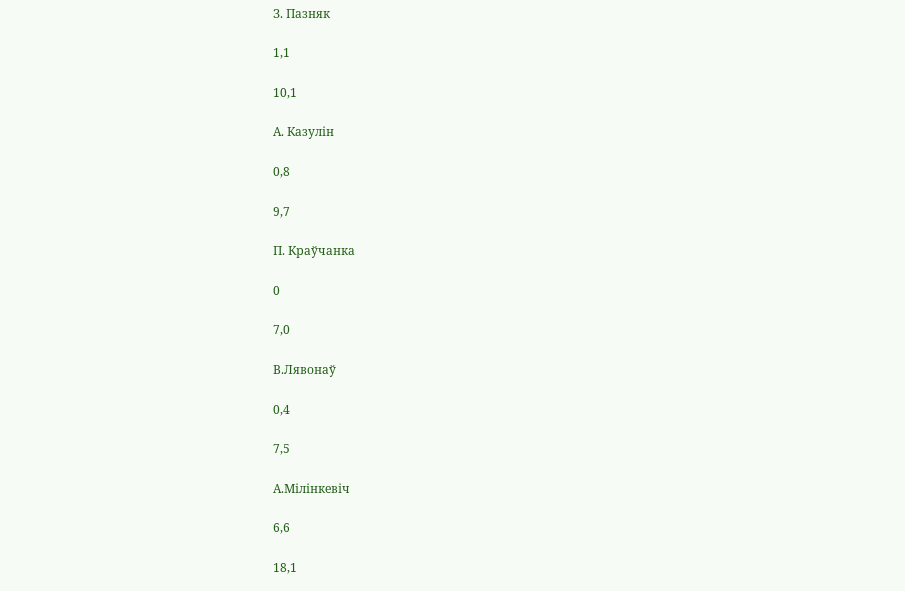З. Пазняк

1,1

10,1

А. Казулін

0,8

9,7

П. Краўчанка

0

7,0

В.Лявонаў

0,4

7,5

А.Мілінкевіч

6,6

18,1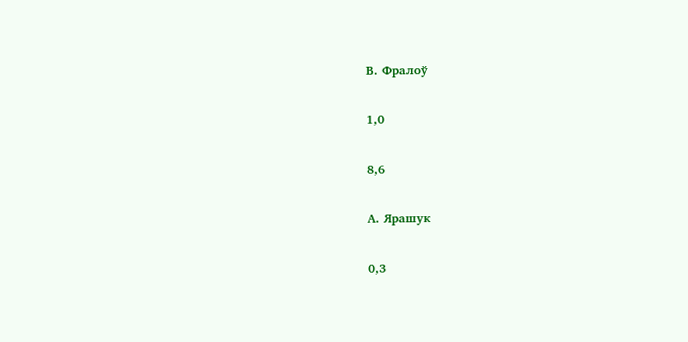В. Фралоў

1,0

8,6

А. Ярашук

0,3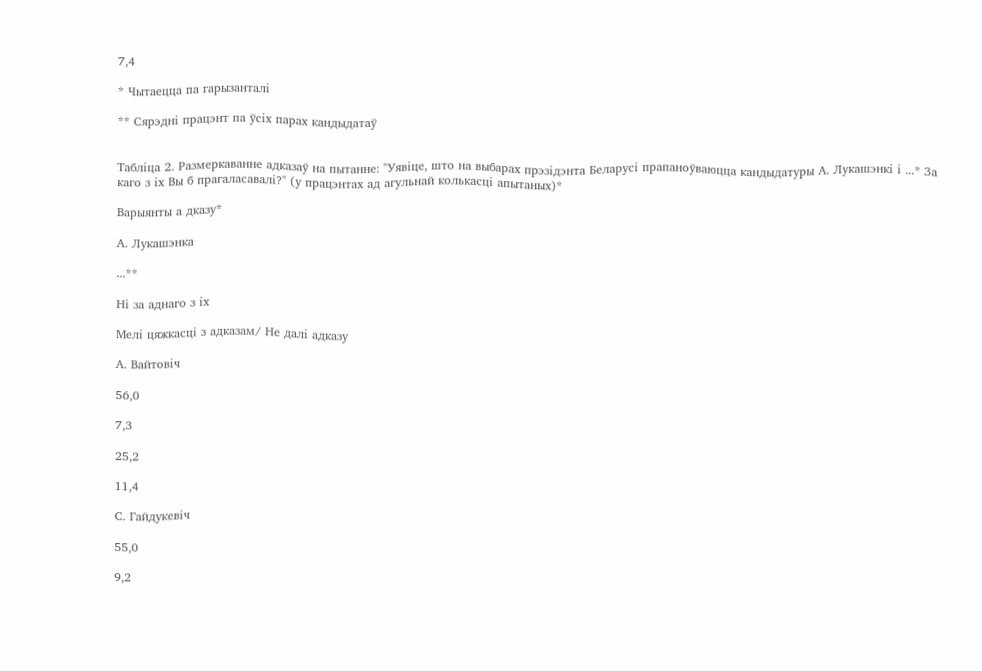7,4

* Чытаецца па гарызанталі

** Сярэдні працэнт па ўсіх парах кандыдатаў


Табліца 2. Размеркаванне адказаў на пытанне: "Уявіце, што на выбарах прэзідэнта Беларусі прапаноўваюцца кандыдатуры А. Лукашэнкі і ...* За каго з іх Вы б прагаласавалі?" (у працэнтах ад агульнай колькасці апытаных)*

Варыянты а дказу*

А. Лукашэнка

...**

Ні за аднаго з іх

Мелі цяжкасці з адказам/ Не далі адказу

А. Вайтовіч

56,0

7,3

25,2

11,4

С. Гайдукевіч

55,0

9,2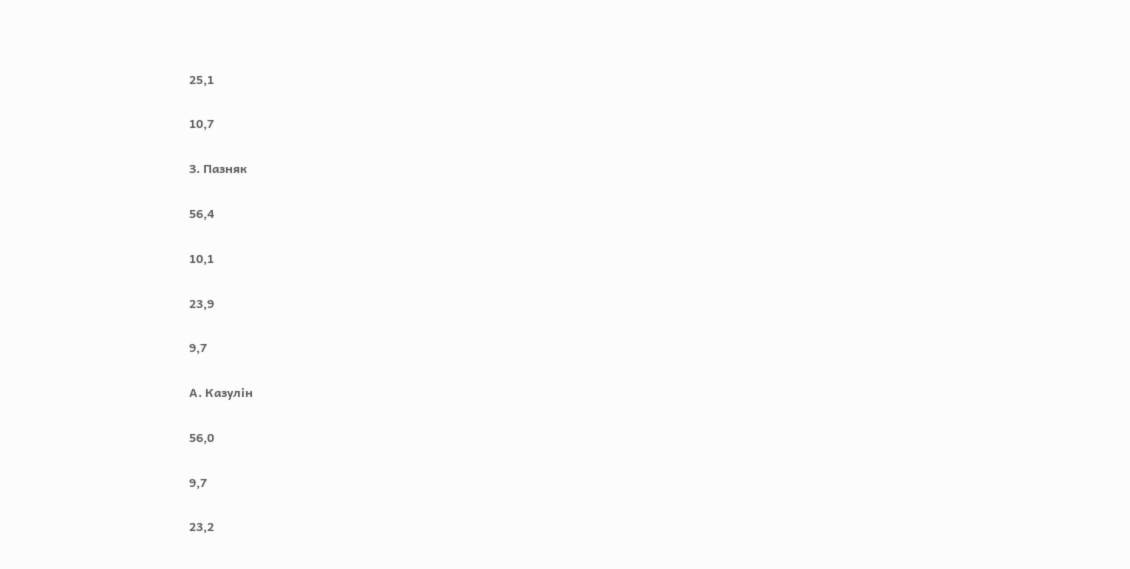25,1

10,7

З. Пазняк

56,4

10,1

23,9

9,7

А. Казулін

56,0

9,7

23,2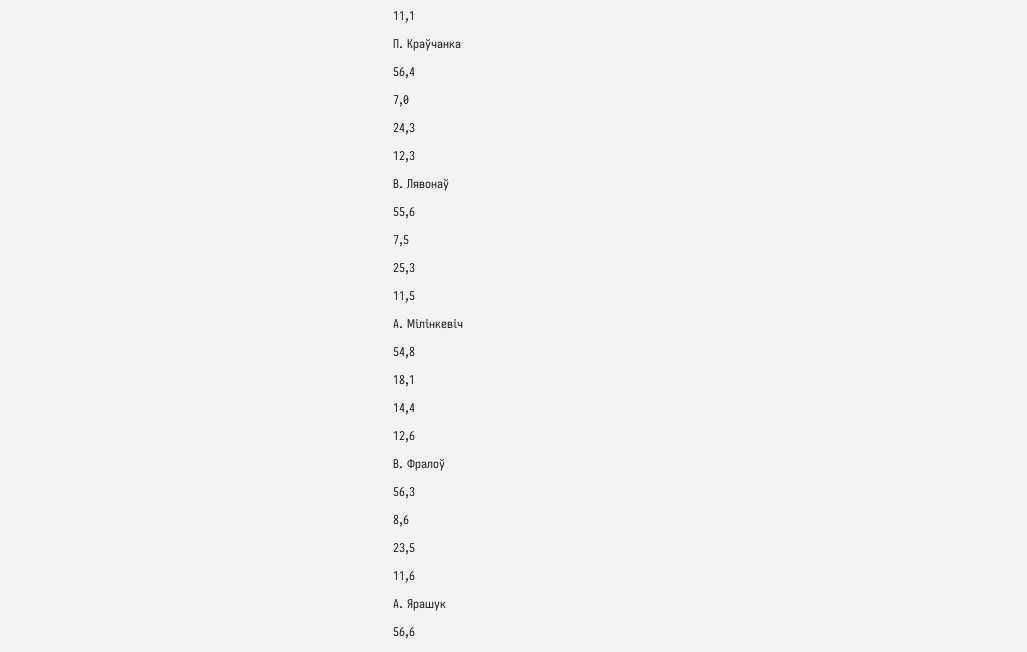11,1

П. Краўчанка

56,4

7,0

24,3

12,3

В. Лявонаў

55,6

7,5

25,3

11,5

А. Мілінкевіч

54,8

18,1

14,4

12,6

В. Фралоў

56,3

8,6

23,5

11,6

А. Ярашук

56,6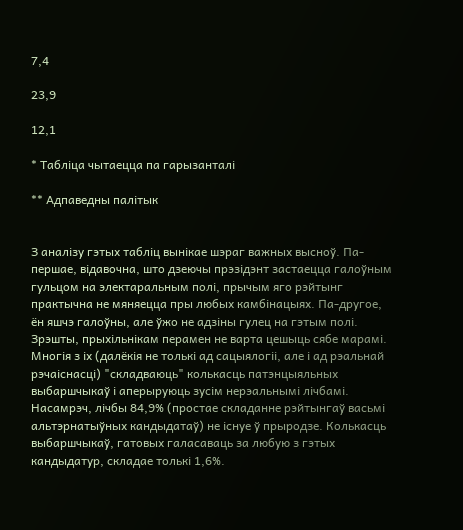7,4

23,9

12,1

* Табліца чытаецца па гарызанталі

** Адпаведны палітык


З аналізу гэтых табліц вынікае шэраг важных высноў. Па-першае, відавочна, што дзеючы прэзідэнт застаецца галоўным гульцом на электаральным полі, прычым яго рэйтынг практычна не мяняецца пры любых камбінацыях. Па-другое, ён яшчэ галоўны, але ўжо не адзіны гулец на гэтым полі. Зрэшты, прыхільнікам перамен не варта цешыць сябе марамі. Многія з іх (далёкія не толькі ад сацыялогіі, але і ад рэальнай рэчаіснасці) "складваюць" колькасць патэнцыяльных выбаршчыкаў і аперыруюць зусім нерэальнымі лічбамі. Насамрэч, лічбы 84,9% (простае складанне рэйтынгаў васьмі альтэрнатыўных кандыдатаў) не існуе ў прыродзе. Колькасць выбаршчыкаў, гатовых галасаваць за любую з гэтых кандыдатур, складае толькі 1,6%.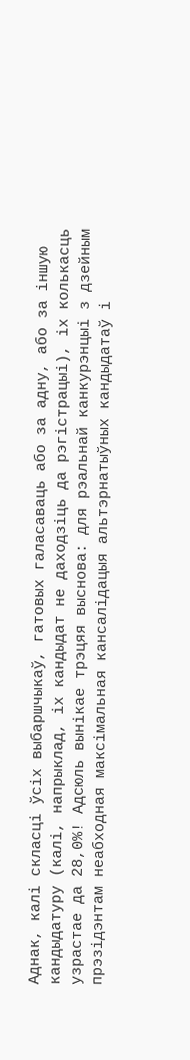Аднак, калі скласці ўсіх выбаршчыкаў, гатовых галасаваць або за адну, або за іншую кандыдатуру (калі, напрыклад, іх кандыдат не даходзіць да рэгістрацыі), іх колькасць узрастае да 28,0%! Адсюль вынікае трэцяя выснова: для рэальнай канкурэнцыі з дзейным прэзідэнтам неабходная максімальная кансалідацыя альтэрнатыўных кандыдатаў і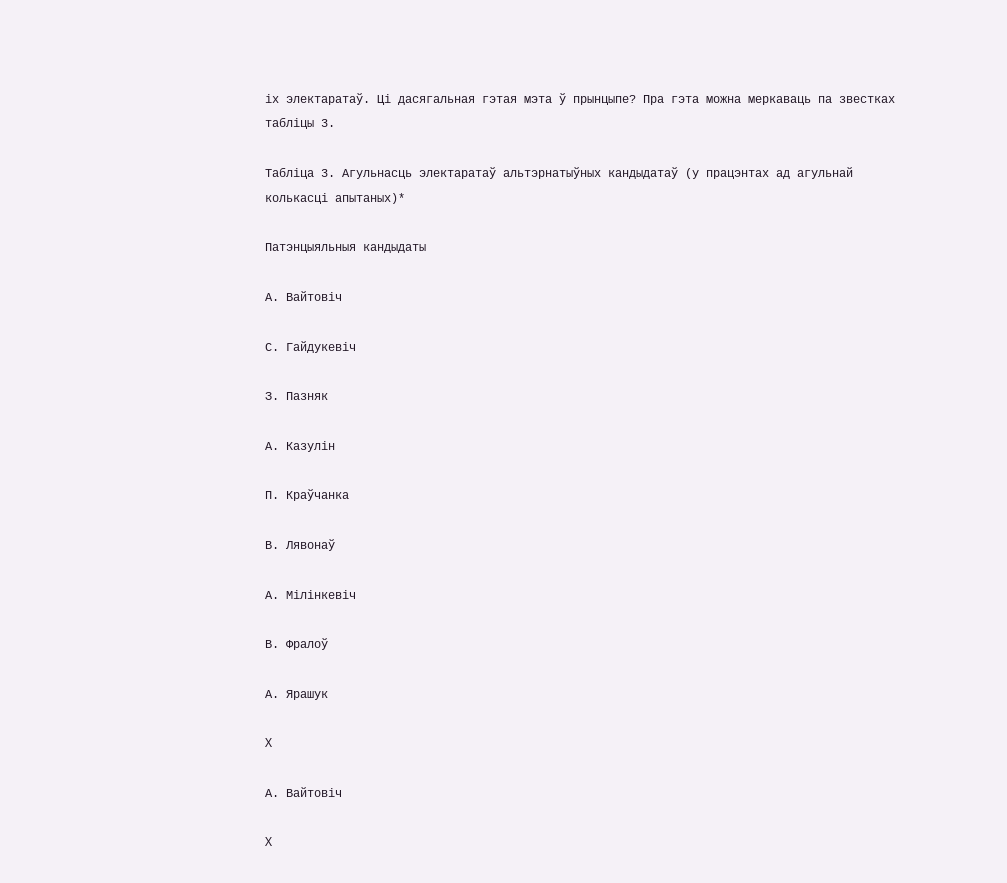іх электаратаў. Ці дасягальная гэтая мэта ў прынцыпе? Пра гэта можна меркаваць па звестках табліцы 3.

Табліца 3. Агульнасць электаратаў альтэрнатыўных кандыдатаў (у працэнтах ад агульнай колькасці апытаных)*

Патэнцыяльныя кандыдаты

А. Вайтовіч

С. Гайдукевіч

З. Пазняк

А. Казулін

П. Краўчанка

В. Лявонаў

А. Мілінкевіч

В. Фралоў

А. Ярашук

X

А. Вайтовіч

X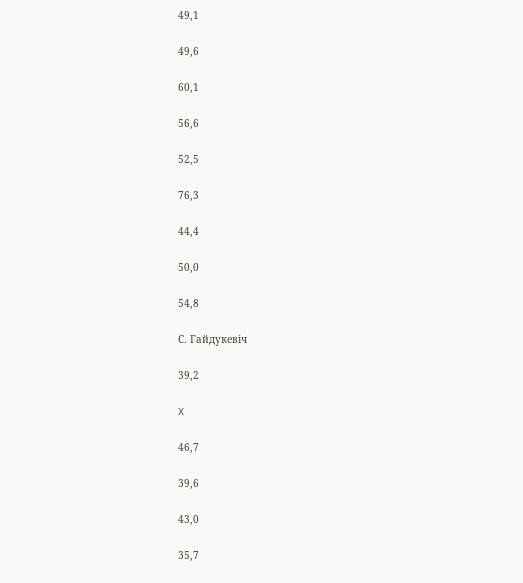49,1

49,6

60,1

56,6

52,5

76,3

44,4

50,0

54,8

С. Гайдукевіч

39,2

X

46,7

39,6

43,0

35,7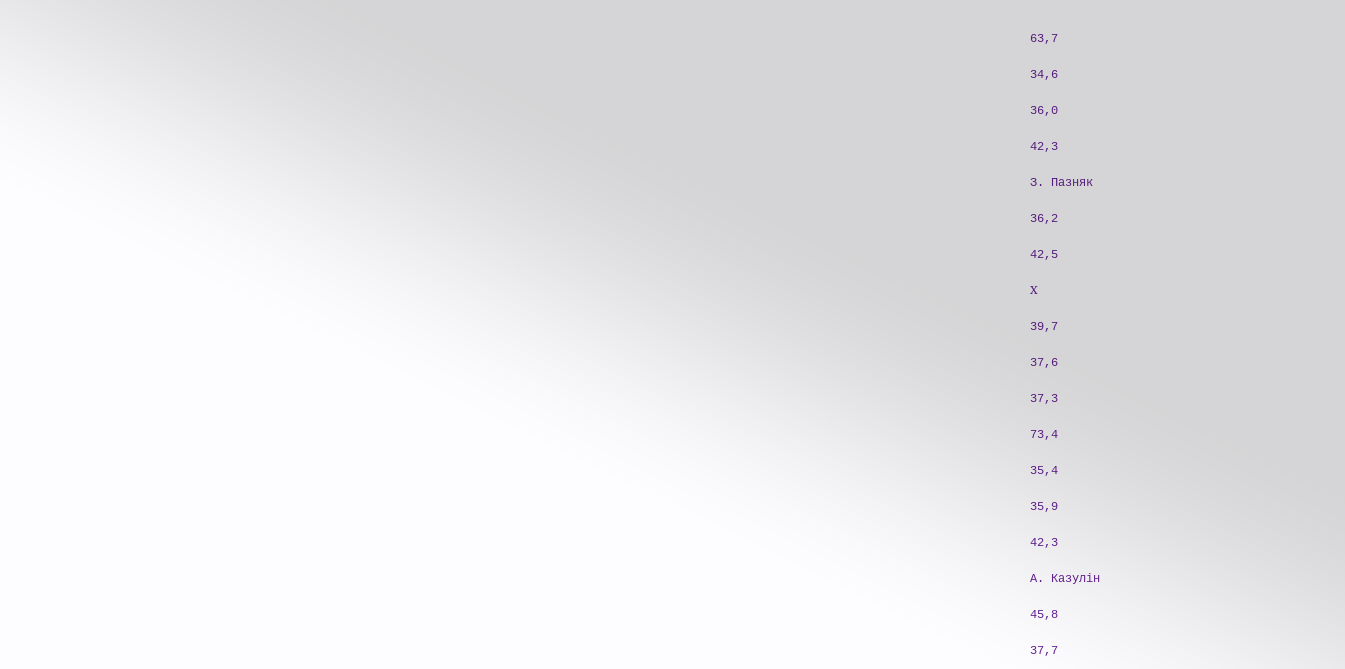63,7

34,6

36,0

42,3

З. Пазняк

36,2

42,5

X

39,7

37,6

37,3

73,4

35,4

35,9

42,3

А. Казулін

45,8

37,7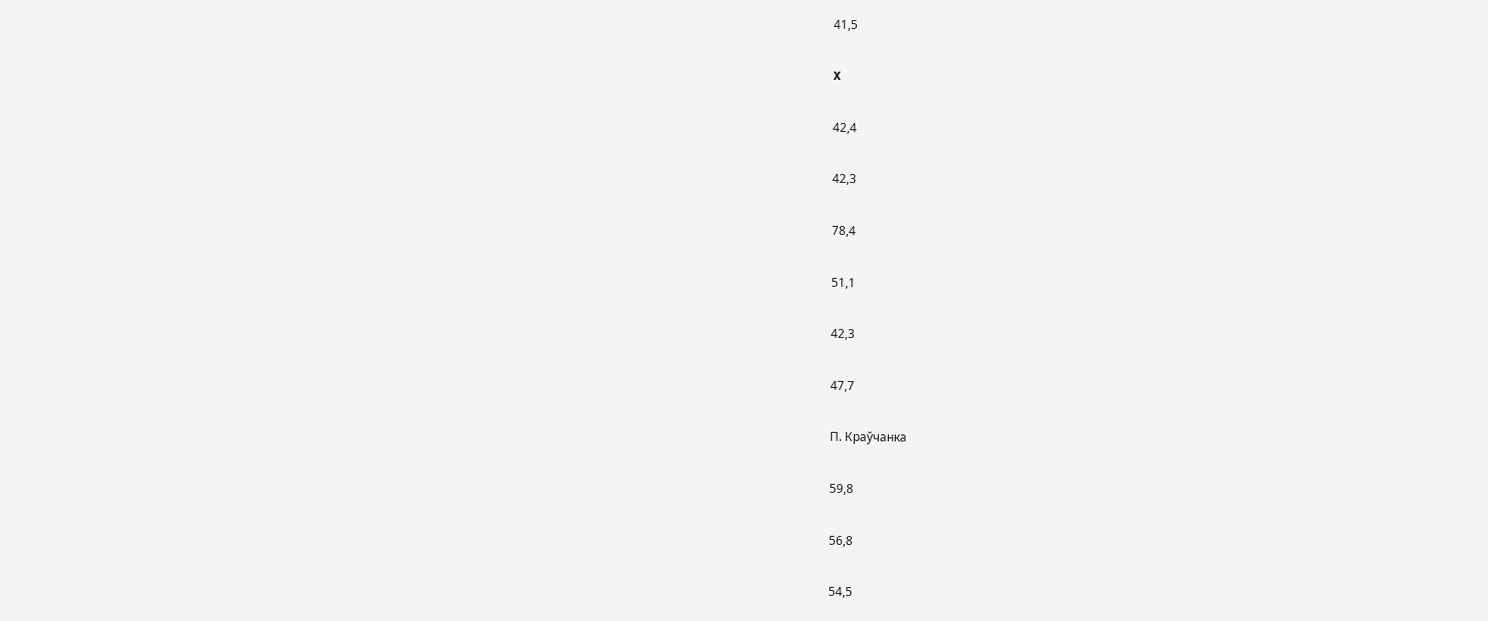41,5

X

42,4

42,3

78,4

51,1

42,3

47,7

П. Краўчанка

59,8

56,8

54,5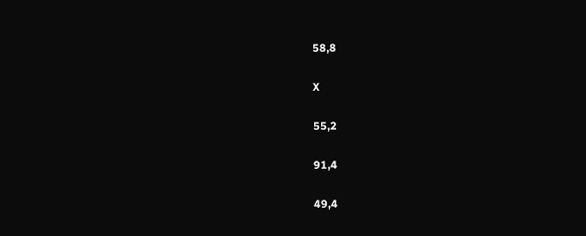58,8

X

55,2

91,4

49,4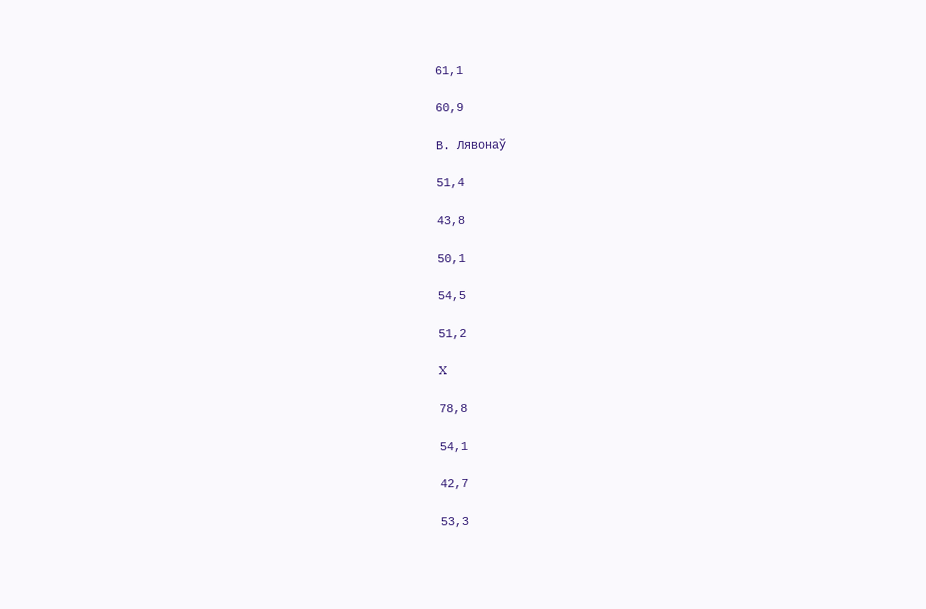61,1

60,9

В. Лявонаў

51,4

43,8

50,1

54,5

51,2

X

78,8

54,1

42,7

53,3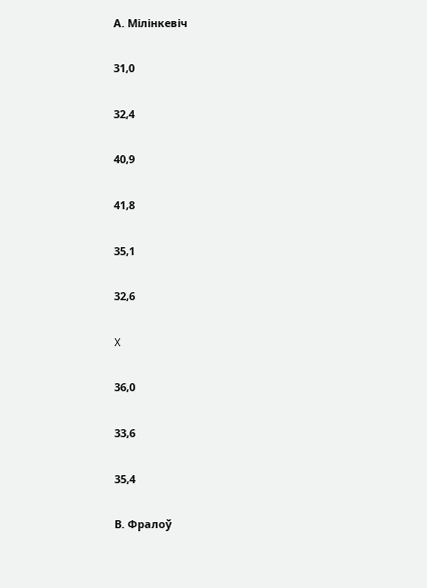А. Мілінкевіч

31,0

32,4

40,9

41,8

35,1

32,6

X

36,0

33,6

35,4

В. Фралоў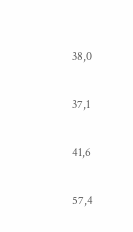38,0

37,1

41,6

57,4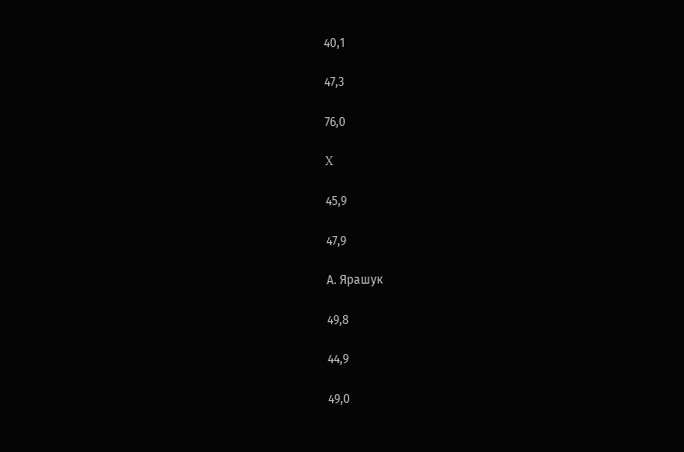40,1

47,3

76,0

X

45,9

47,9

А. Ярашук

49,8

44,9

49,0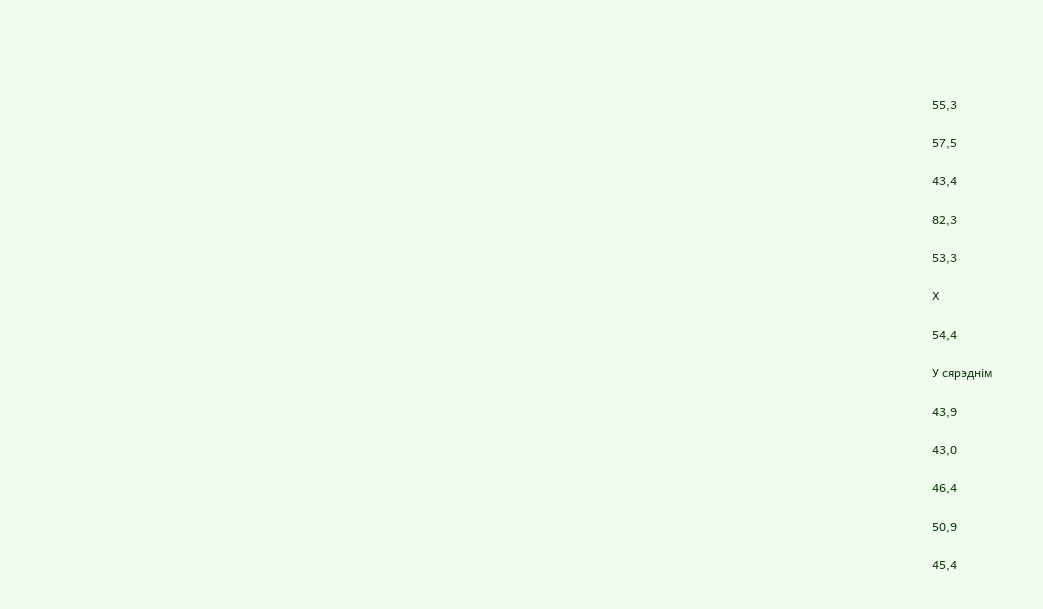55,3

57,5

43,4

82,3

53,3

X

54,4

У сярэднім

43,9

43,0

46,4

50,9

45,4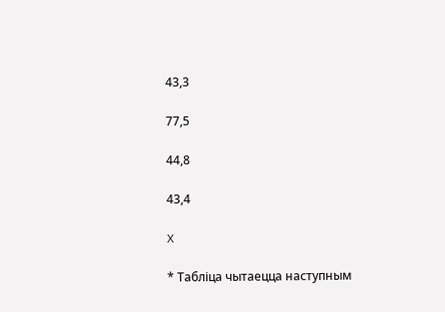43,3

77,5

44,8

43,4

X

* Табліца чытаецца наступным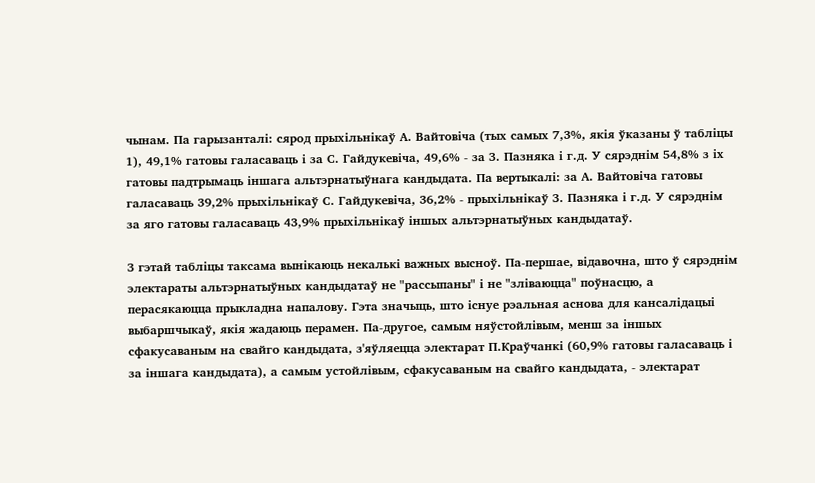чынам. Па гарызанталі: сярод прыхільнікаў А. Вайтовіча (тых самых 7,3%, якія ўказаны ў табліцы 1), 49,1% гатовы галасаваць і за С. Гайдукевіча, 49,6% - за З. Пазняка і г.д. У сярэднім 54,8% з іх гатовы падтрымаць іншага альтэрнатыўнага кандыдата. Па вертыкалі: за А. Вайтовіча гатовы галасаваць 39,2% прыхільнікаў С. Гайдукевіча, 36,2% - прыхільнікаў З. Пазняка і г.д. У сярэднім за яго гатовы галасаваць 43,9% прыхільнікаў іншых альтэрнатыўных кандыдатаў.

З гэтай табліцы таксама вынікаюць некалькі важных высноў. Па-першае, відавочна, што ў сярэднім электараты альтэрнатыўных кандыдатаў не "рассыпаны" і не "зліваюцца" поўнасцю, а перасякаюцца прыкладна напалову. Гэта значыць, што існуе рэальная аснова для кансалідацыі выбаршчыкаў, якія жадаюць перамен. Па-другое, самым няўстойлівым, менш за іншых сфакусаваным на свайго кандыдата, з'яўляецца электарат П.Краўчанкі (60,9% гатовы галасаваць і за іншага кандыдата), а самым устойлівым, сфакусаваным на свайго кандыдата, - электарат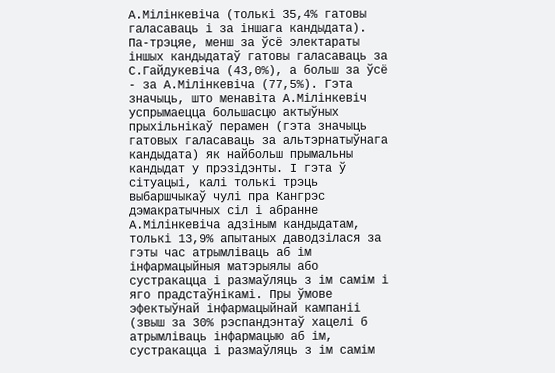А.Мілінкевіча (толькі 35,4% гатовы галасаваць і за іншага кандыдата). Па-трэцяе, менш за ўсё электараты іншых кандыдатаў гатовы галасаваць за С.Гайдукевіча (43,0%), а больш за ўсё - за А.Мілінкевіча (77,5%). Гэта значыць, што менавіта А.Мілінкевіч успрымаецца большасцю актыўных прыхільнікаў перамен (гэта значыць гатовых галасаваць за альтэрнатыўнага кандыдата) як найбольш прымальны кандыдат у прэзідэнты. І гэта ў сітуацыі, калі толькі трэць выбаршчыкаў чулі пра Кангрэс дэмакратычных сіл і абранне А.Мілінкевіча адзіным кандыдатам, толькі 13,9% апытаных даводзілася за гэты час атрымліваць аб ім інфармацыйныя матэрыялы або сустракацца і размаўляць з ім самім і яго прадстаўнікамі. Пры ўмове эфектыўнай інфармацыйнай кампаніі (звыш за 30% рэспандэнтаў хацелі б атрымліваць інфармацыю аб ім, сустракацца і размаўляць з ім самім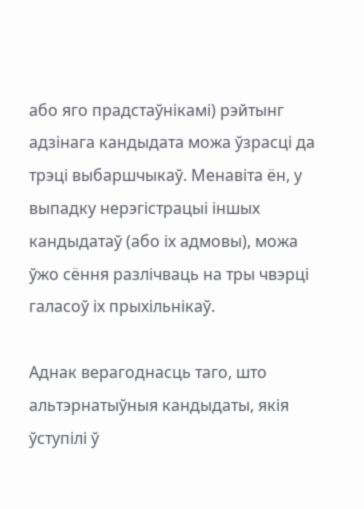або яго прадстаўнікамі) рэйтынг адзінага кандыдата можа ўзрасці да трэці выбаршчыкаў. Менавіта ён, у выпадку нерэгістрацыі іншых кандыдатаў (або іх адмовы), можа ўжо сёння разлічваць на тры чвэрці галасоў іх прыхільнікаў.

Аднак верагоднасць таго, што альтэрнатыўныя кандыдаты, якія ўступілі ў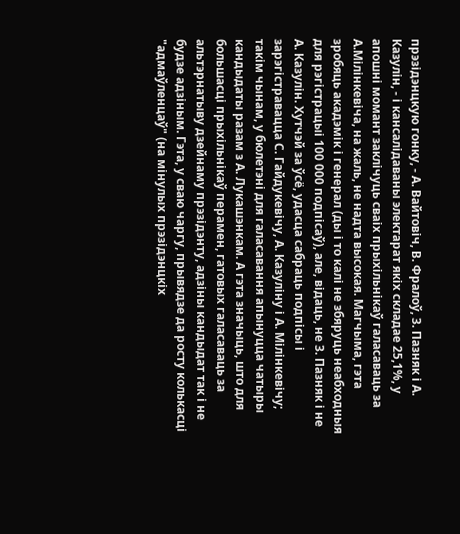прэзідэнцкую гонку, - А. Вайтовіч, В. Фралоў, З. Пазняк і А. Казулін, - і кансалідаваны электарат якіх складае 25,1%, у апошні момант заклічуць сваіх прыхільнікаў галасаваць за А.Мілінкевіча, на жаль, не надта высокая. Магчыма, гэта зробяць акадэмік і генерал (ды і то калі не збяруць неабходныя для рэгістрацыі 100 000 подпісаў), але, відаць, не З. Пазняк і не А. Казулін. Хутчэй за ўсё, удасца сабраць подпісы і зарэгістравацца С. Гайдукевічу, А. Казуліну і А. Мілінкевічу; такім чынам, у бюлетэні для галасавання апынуцца чатыры кандыдаты разам з А. Лукашэнкам. А гэта значыць, што для большасці прыхільнікаў перамен, гатовых галасаваць за альтэрнатыву дзейнаму прэзідэнту, адзіны кандыдат так і не будзе адзіным. Гэта, у сваю чаргу, прывядзе да росту колькасці "адмаўленцаў" (на мінулых прэзідэнцкіх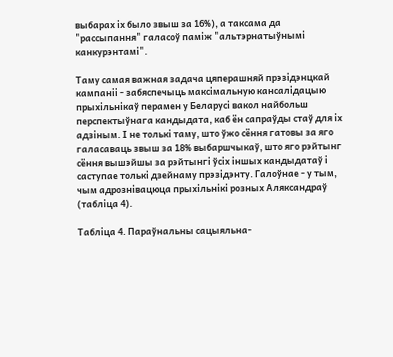выбарах іх было звыш за 16%), а таксама да "рассыпання" галасоў паміж "альтэрнатыўнымі канкурэнтамі".

Таму самая важная задача цяперашняй прэзідэнцкай кампаніі - забяспечыць максімальную кансалідацыю прыхільнікаў перамен у Беларусі вакол найбольш перспектыўнага кандыдата, каб ён сапраўды стаў для іх адзіным. І не толькі таму, што ўжо сёння гатовы за яго галасаваць звыш за 18% выбаршчыкаў, што яго рэйтынг сёння вышэйшы за рэйтынгі ўсіх іншых кандыдатаў і саступае толькі дзейнаму прэзідэнту. Галоўнае - у тым, чым адрознівацюца прыхільнікі розных Аляксандраў (табліца 4).

Табліца 4. Параўнальны сацыяльна-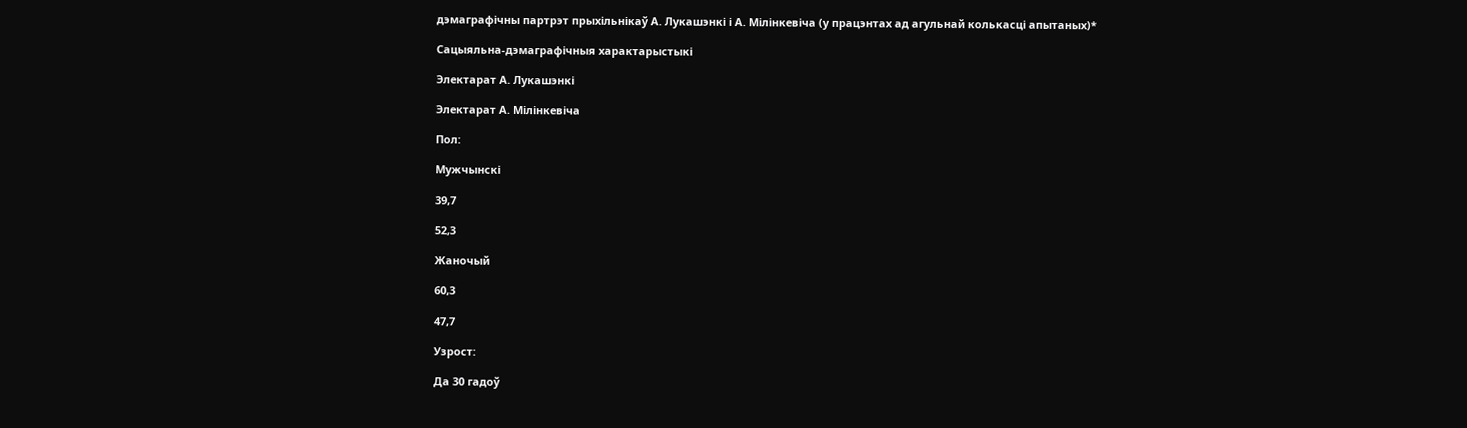дэмаграфічны партрэт прыхільнікаў А. Лукашэнкі і А. Мілінкевіча (у працэнтах ад агульнай колькасці апытаных)*

Сацыяльна-дэмаграфічныя характарыстыкі

Электарат А. Лукашэнкі

Электарат А. Мілінкевіча

Пол:

Мужчынскі

39,7

52,3

Жаночый

60,3

47,7

Узрост:

Да 30 гадоў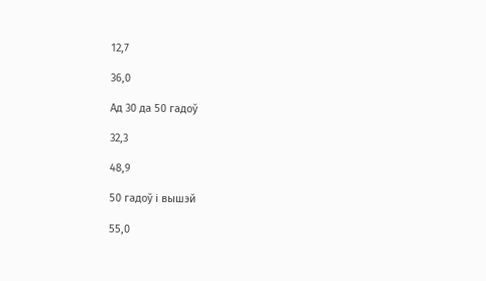12,7

36,0

Ад 30 да 50 гадоў

32,3

48,9

50 гадоў і вышэй

55,0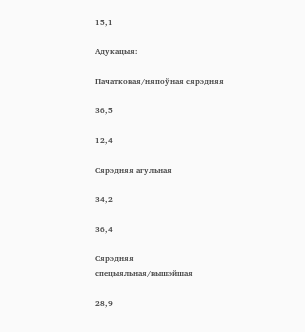15,1

Адукацыя:

Пачатковая/няпоўная сярэдняя

36,5

12,4

Сярэдняя агульная

34,2

36,4

Сярэдняя спецыяльная/вышэйшая

28,9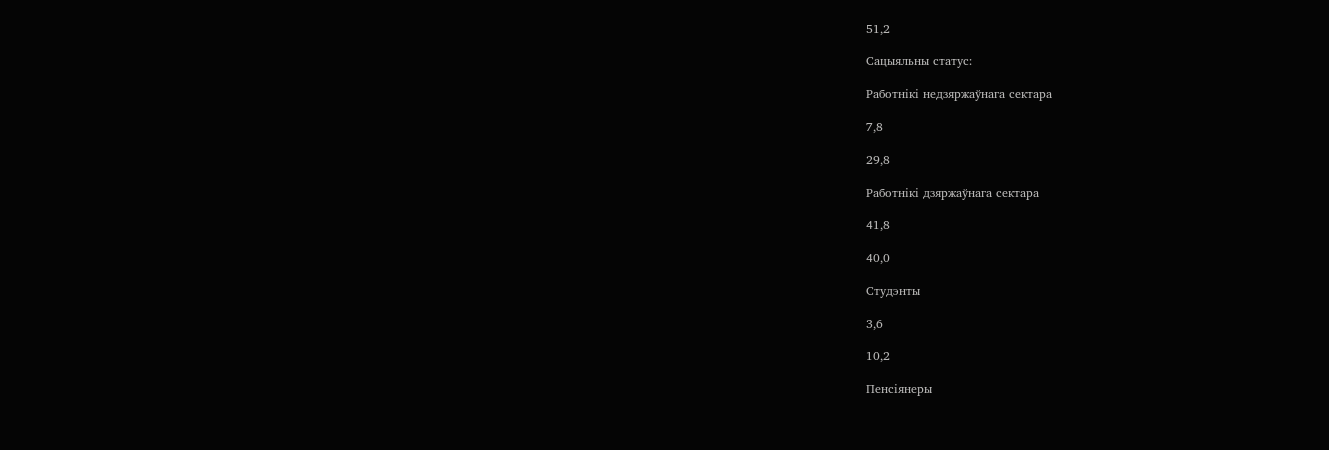51,2

Сацыяльны статус:

Работнікі недзяржаўнага сектара

7,8

29,8

Работнікі дзяржаўнага сектара

41,8

40,0

Студэнты

3,6

10,2

Пенсіянеры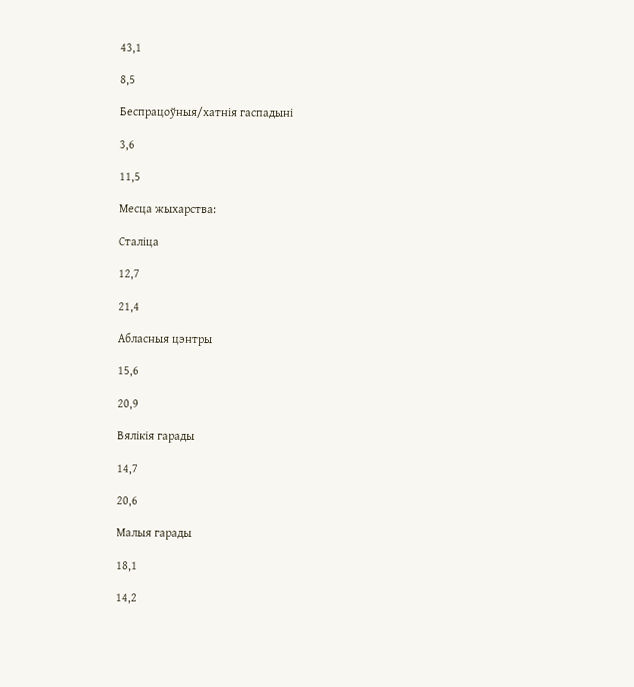43,1

8,5

Беспрацоўныя/хатнія гаспадыні

3,6

11,5

Месца жыхарства:

Сталіца

12,7

21,4

Абласныя цэнтры

15,6

20,9

Вялікія гарады

14,7

20,6

Малыя гарады

18,1

14,2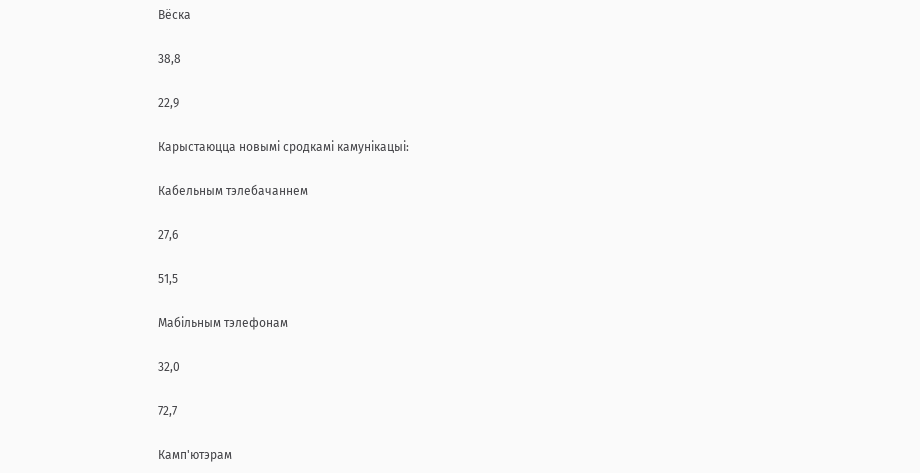Вёска

38,8

22,9

Карыстаюцца новымі сродкамі камунікацыі:

Кабельным тэлебачаннем

27,6

51,5

Мабільным тэлефонам

32,0

72,7

Камп'ютэрам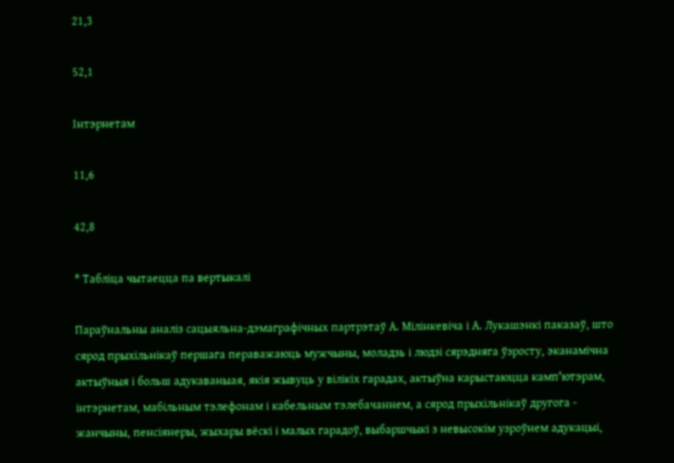21,3

52,1

Інтэрнетам

11,6

42,8

* Табліца чытаецца па вертыкалі

Параўнальны аналіз сацыяльна-дэмаграфічных партрэтаў А. Мілінкевіча і А. Лукашэнкі паказаў, што сярод прыхільнікаў першага пераважаюць мужчыны, моладзь і людзі сярэдняга ўзросту, эканамічна актыўныя і больш адукаваныая, якія жывуць у вілікіх гарадах, актыўна карыстаюцца камп'ютэрам, інтэрнетам, мабільным тэлефонам і кабельным тэлебачаннем, а сярод прыхільнікаў другога - жанчыны, пенсіянеры, жыхары вёскі і малых гарадоў, выбаршчыкі з невысокім узроўнем адукацыі,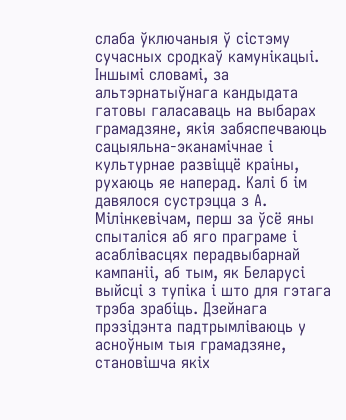слаба ўключаныя ў сістэму сучасных сродкаў камунікацыі. Іншымі словамі, за альтэрнатыўнага кандыдата гатовы галасаваць на выбарах грамадзяне, якія забяспечваюць сацыяльна-эканамічнае і культурнае развіццё краіны, рухаюць яе наперад. Калі б ім давялося сустрэцца з А. Мілінкевічам, перш за ўсё яны спыталіся аб яго праграме і асаблівасцях перадвыбарнай кампаніі, аб тым, як Беларусі выйсці з тупіка і што для гэтага трэба зрабіць. Дзейнага прэзідэнта падтрымліваюць у асноўным тыя грамадзяне, становішча якіх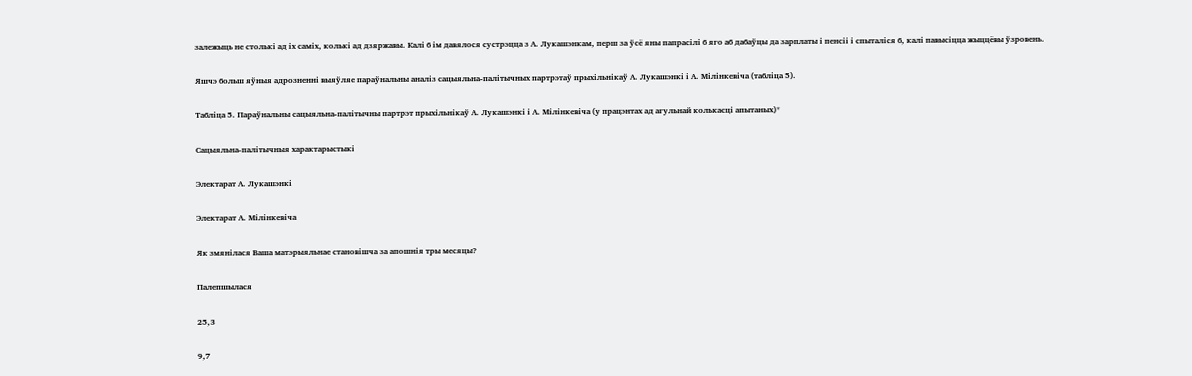залежыць не столькі ад іх саміх, колькі ад дзяржавы. Калі б ім давялося сустрэцца з А. Лукашэнкам, перш за ўсё яны папрасілі б яго аб дабаўцы да зарплаты і пенсіі і спыталіся б, калі павысіцца жыццёвы ўзровень.

Яшчэ больш яўныя адрозненні выяўляе параўнальны аналіз сацыяльна-палітычных партрэтаў прыхільнікаў А. Лукашэнкі і А. Мілінкевіча (табліца 5).

Табліца 5. Параўнальны сацыяльна-палітычны партрэт прыхільнікаў А. Лукашэнкі і А. Мілінкевіча (у працэнтах ад агульнай колькасці апытаных)*

Сацыяльна-палітычныя характарыстыкі

Электарат А. Лукашэнкі

Электарат А. Мілінкевіча

Як змянілася Ваша матэрыяльнае становішча за апошнія тры месяцы?

Палепшылася

25,3

9,7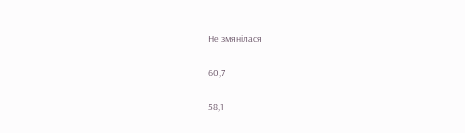Не змянілася

60,7

58,1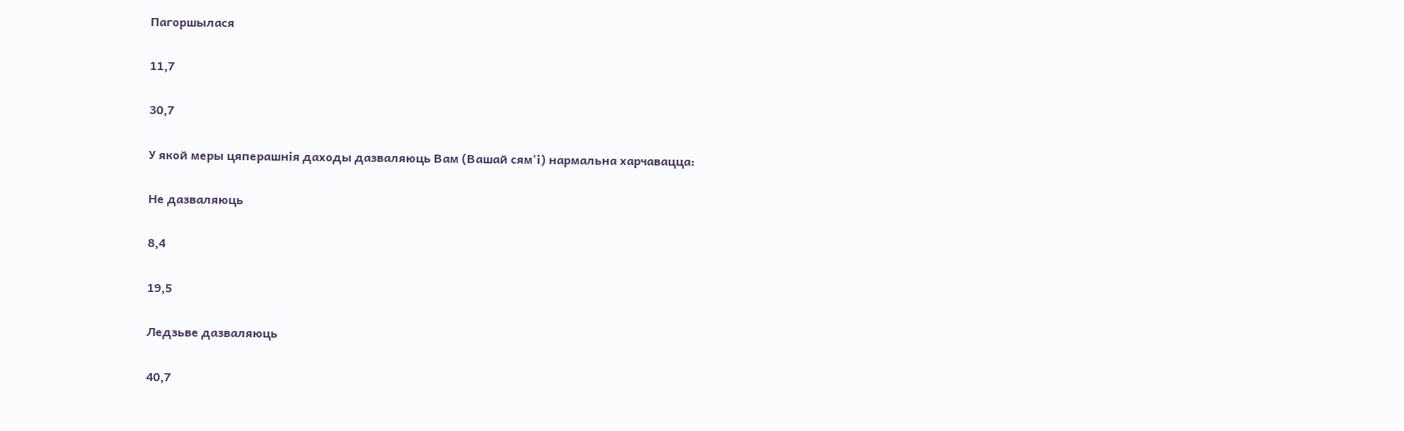Пагоршылася

11,7

30,7

У якой меры цяперашнія даходы дазваляюць Вам (Вашай сям'і) нармальна харчавацца:

Не дазваляюць

8,4

19,5

Ледзьве дазваляюць

40,7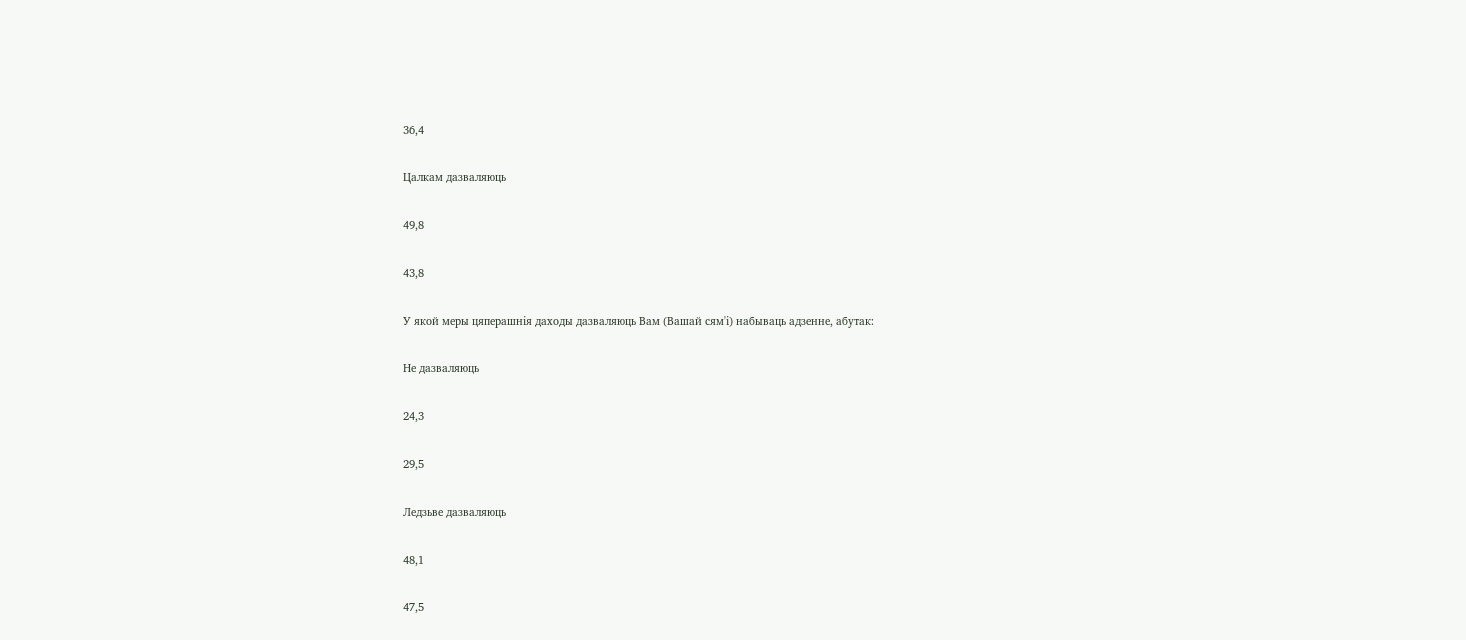36,4

Цалкам дазваляюць

49,8

43,8

У якой меры цяперашнія даходы дазваляюць Вам (Вашай сям'і) набываць адзенне, абутак:

Не дазваляюць

24,3

29,5

Ледзьве дазваляюць

48,1

47,5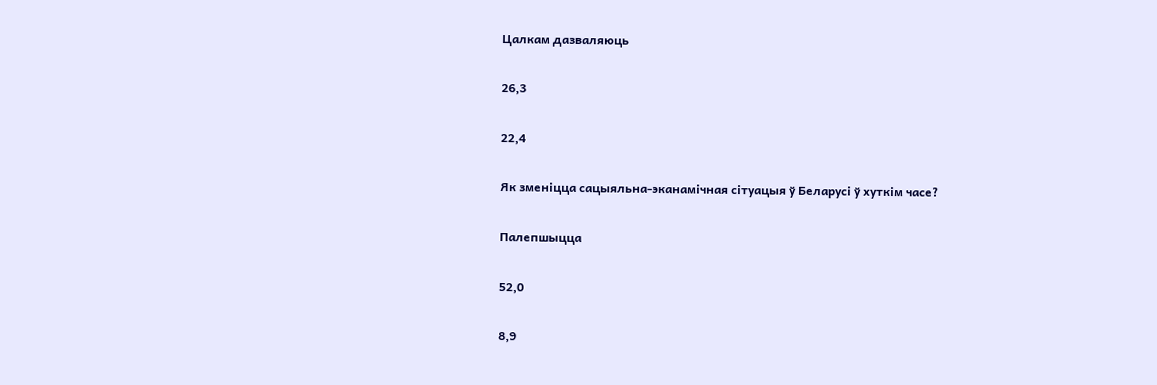Цалкам дазваляюць

26,3

22,4

Як зменіцца сацыяльна-эканамічная сітуацыя ў Беларусі ў хуткім часе?

Палепшыцца

52,0

8,9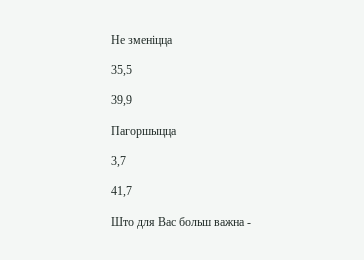Не зменіцца

35,5

39,9

Пагоршыцца

3,7

41,7

Што для Вас больш важна -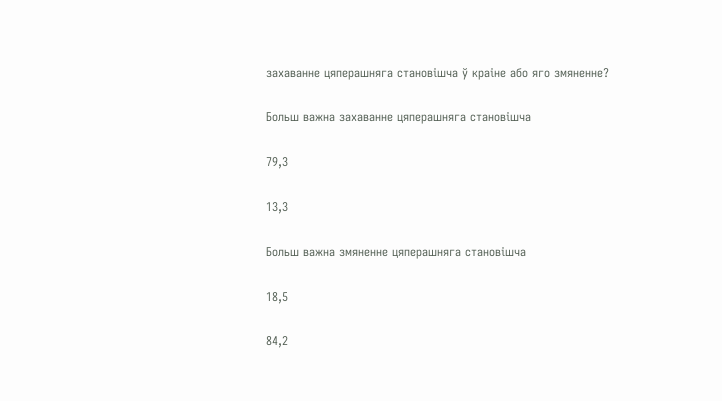захаванне цяперашняга становішча ў краіне або яго змяненне?

Больш важна захаванне цяперашняга становішча

79,3

13,3

Больш важна змяненне цяперашняга становішча

18,5

84,2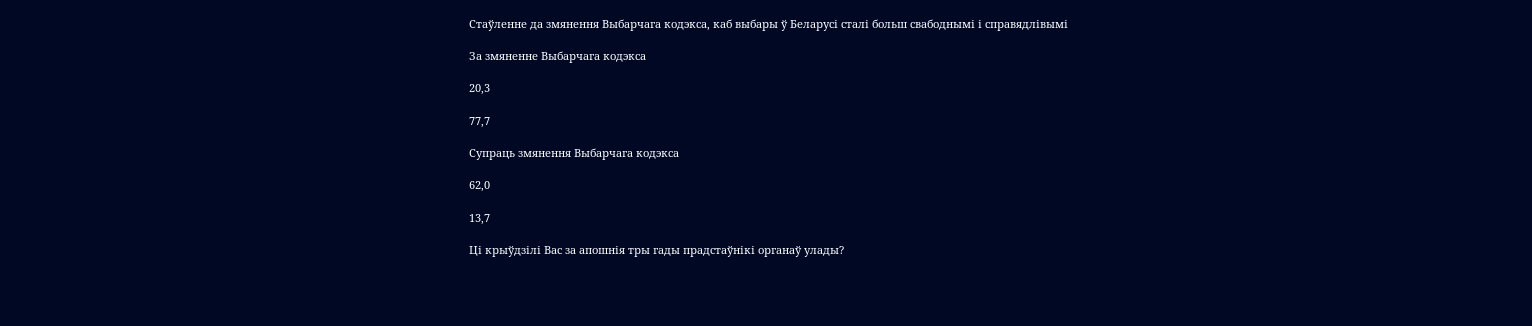Стаўленне да змянення Выбарчага кодэкса, каб выбары ў Беларусі сталі больш свабоднымі і справядлівымі

За змяненне Выбарчага кодэкса

20,3

77,7

Супраць змянення Выбарчага кодэкса

62,0

13,7

Ці крыўдзілі Вас за апошнія тры гады прадстаўнікі органаў улады?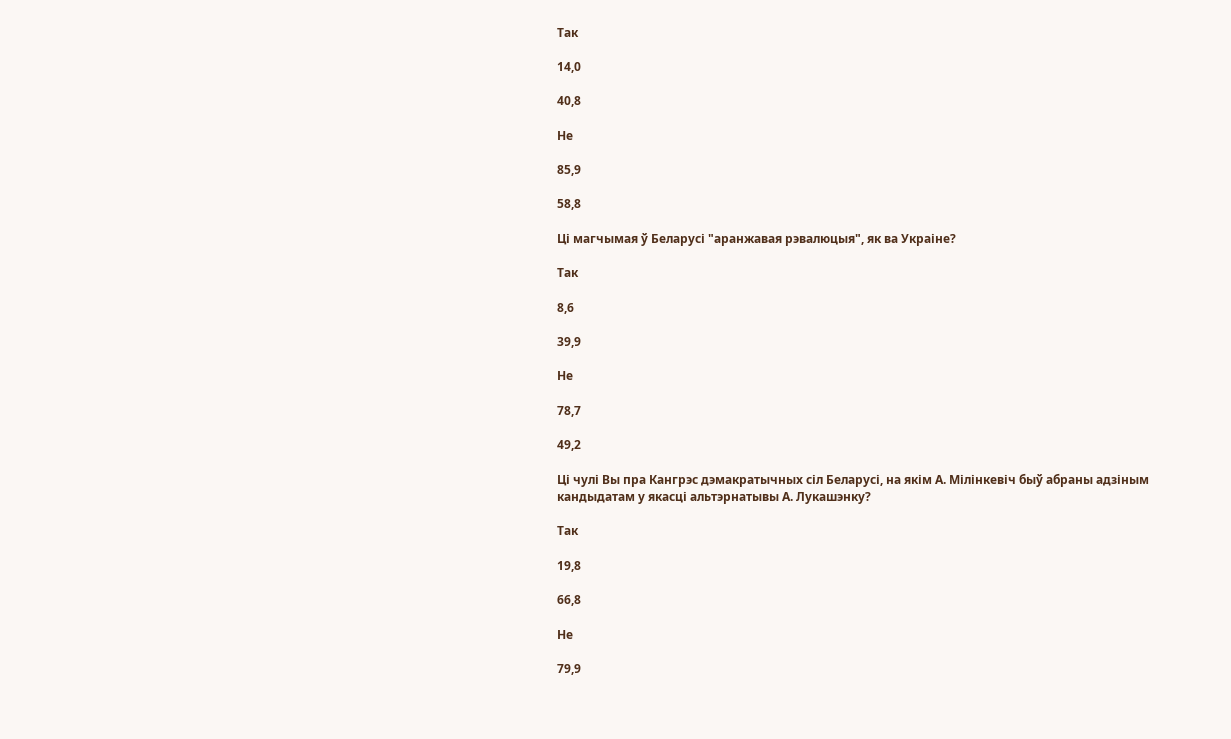Так

14,0

40,8

Не

85,9

58,8

Ці магчымая ў Беларусі "аранжавая рэвалюцыя", як ва Украіне?

Так

8,6

39,9

Не

78,7

49,2

Ці чулі Вы пра Кангрэс дэмакратычных сіл Беларусі, на якім А. Мілінкевіч быў абраны адзіным кандыдатам у якасці альтэрнатывы А. Лукашэнку?

Так

19,8

66,8

Не

79,9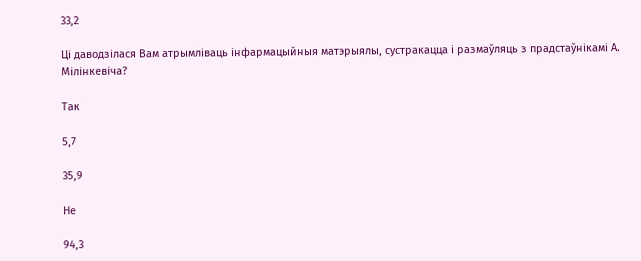33,2

Ці даводзілася Вам атрымліваць інфармацыйныя матэрыялы, сустракацца і размаўляць з прадстаўнікамі А. Мілінкевіча?

Так

5,7

35,9

Не

94,3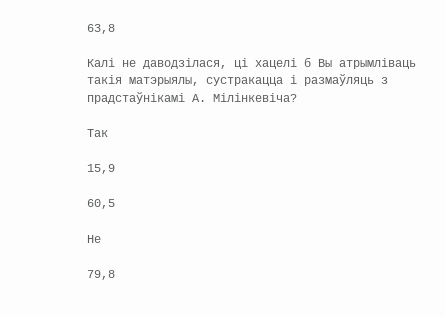63,8

Калі не даводзілася, ці хацелі б Вы атрымліваць такія матэрыялы, сустракацца і размаўляць з прадстаўнікамі А. Мілінкевіча?

Так

15,9

60,5

Не

79,8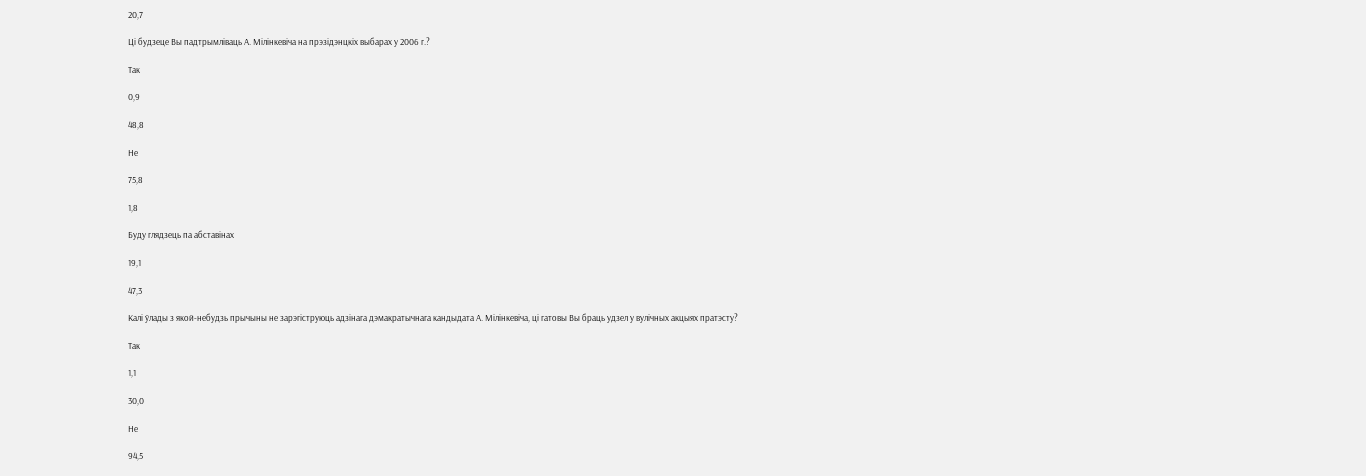20,7

Ці будзеце Вы падтрымліваць А. Мілінкевіча на прэзідэнцкіх выбарах у 2006 г.?

Так

0,9

48,8

Не

75,8

1,8

Буду глядзець па абставінах

19,1

47,3

Калі ўлады з якой-небудзь прычыны не зарэгіструюць адзінага дэмакратычнага кандыдата А. Мілінкевіча, ці гатовы Вы браць удзел у вулічных акцыях пратэсту?

Так

1,1

30,0

Не

94,5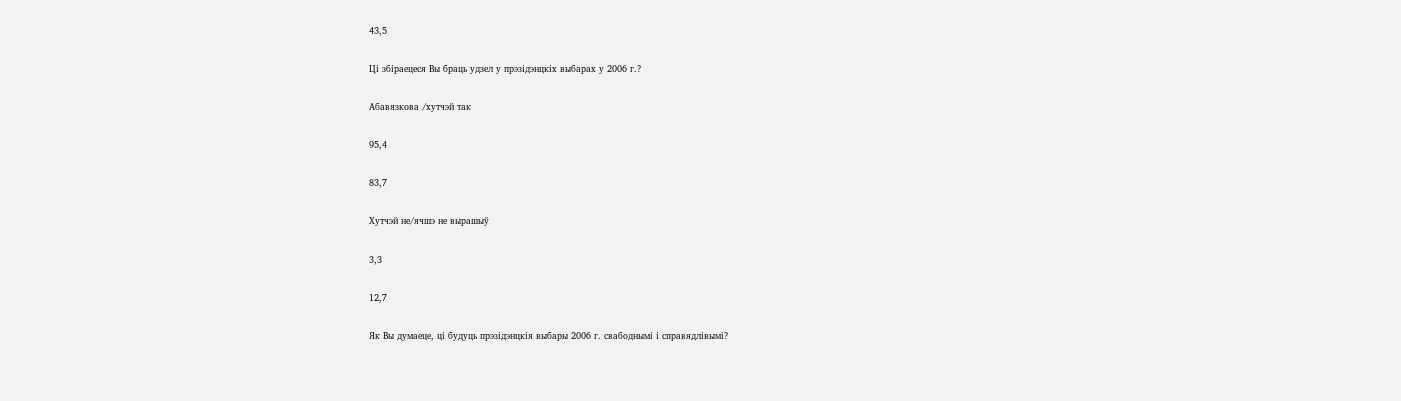43,5

Ці збіраецеся Вы браць удзел у прэзідэнцкіх выбарах у 2006 г.?

Абавязкова /хутчэй так

95,4

83,7

Хутчэй не/ячшэ не вырашыў

3,3

12,7

Як Вы думаеце, ці будуць прэзідэнцкія выбары 2006 г. свабоднымі і справядлівымі?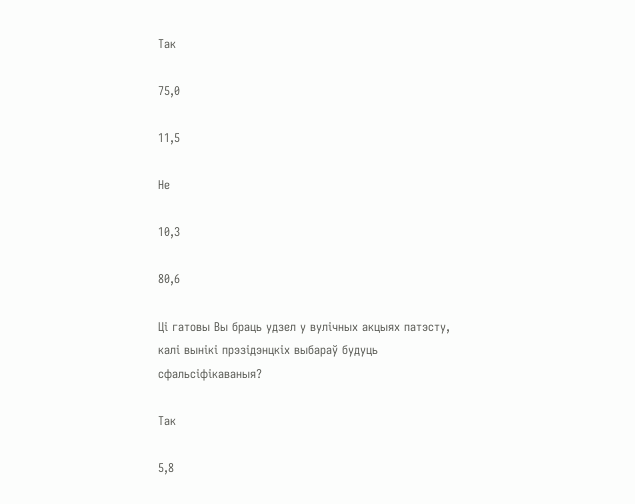Так

75,0

11,5

Не

10,3

80,6

Ці гатовы Вы браць удзел у вулічных акцыях патэсту, калі вынікі прэзідэнцкіх выбараў будуць сфальсіфікаваныя?

Так

5,8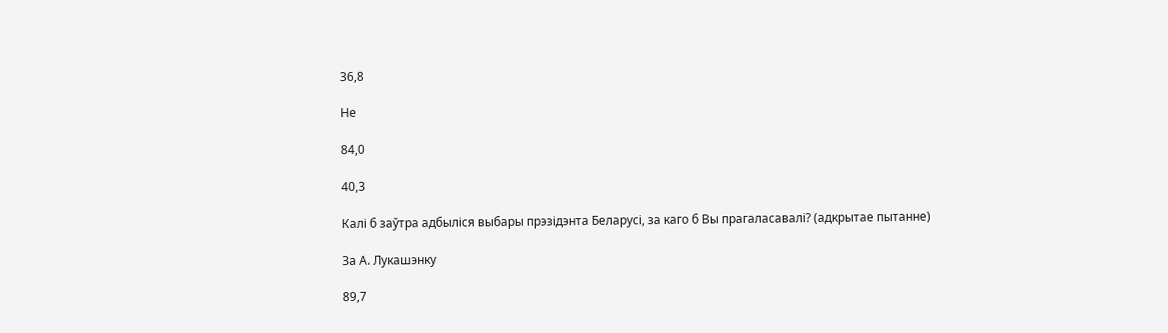36,8

Не

84,0

40,3

Калі б заўтра адбыліся выбары прэзідэнта Беларусі, за каго б Вы прагаласавалі? (адкрытае пытанне)

За А. Лукашэнку

89,7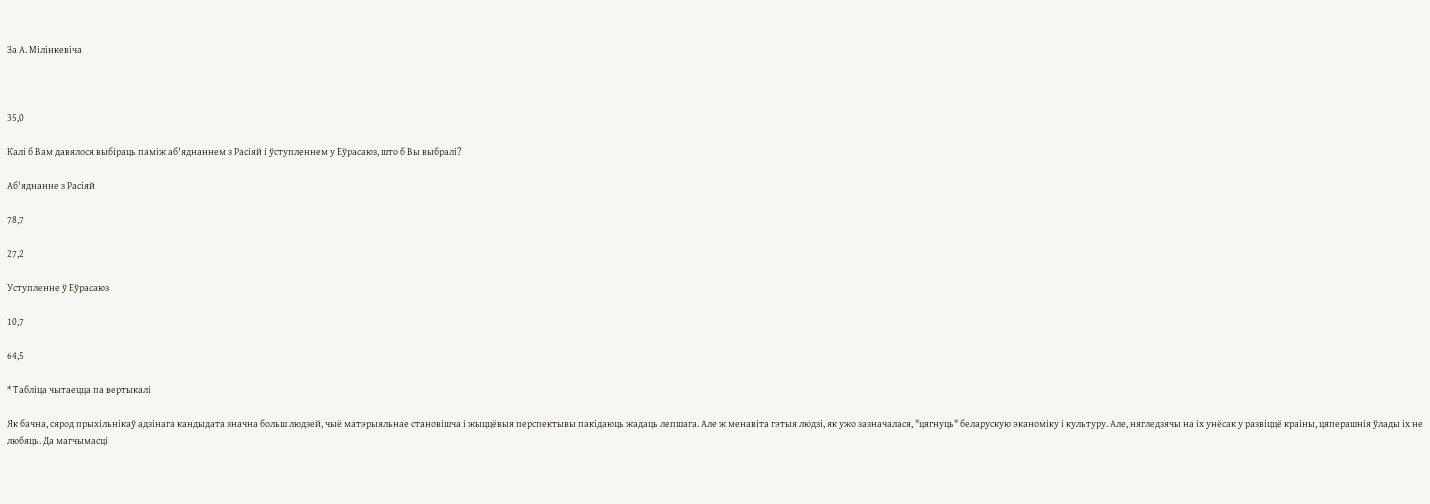За А. Мілінкевіча



35,0

Калі б Вам давялося выбіраць паміж аб'яднаннем з Расіяй і ўступленнем у Еўрасаюз, што б Вы выбралі?

Аб'яднанне з Расіяй

78,7

27,2

Уступленне ў Еўрасаюз

10,7

64,5

* Табліца чытаецца па вертыкалі

Як бачна, сярод прыхільнікаў адзінага кандыдата значна больш людзей, чыё матэрыяльнае становішча і жыццёвыя перспектывы пакідаюць жадаць лепшага. Але ж менавіта гэтыя людзі, як ужо зазначалася, "цягнуць" беларускую эканоміку і культуру. Але, нягледзячы на іх унёсак у развіццё краіны, цяперашнія ўлады іх не любяць. Да магчымасці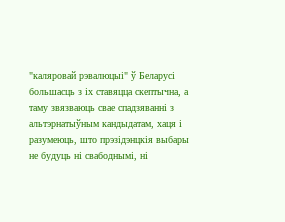"каляровай рэвалюцыі" ў Беларусі большасць з іх ставяцца скептычна, а таму звязваюць свае спадзяванні з альтэрнатыўным кандыдатам, хаця і разумеюць, што прэзідэнцкія выбары не будуць ні свабоднымі, ні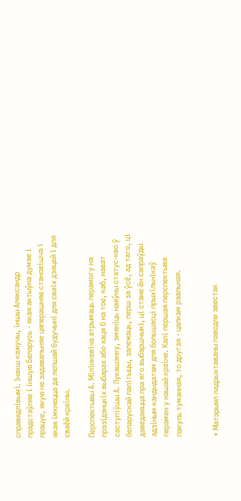справядлівымі. Інакш кажучы, іншы Аляксандр прадстаўляе і іншую Беларусь - якая актыўна думае і працуе, якую не задавальняе цяперашняе становішча і якая імкнецца да лепшай будучыні для сваіх дзяцей і для сваёй краіны.

Перспектывы А. Мілінкевіча атрымаць перамогу на прэзідэнцкіх выбарах або хаця б на тое, каб, нават саступіўшы А. Лукашэнку, змяніць наяўны статус-кво ў беларускай палітыцы, залежаць, перш за ўсё, ад таго, ці даведаюцца пра яго выбаршчыкі, ці стане ён сапраўды адзіным кандыдатам для большасці прыхільнікаў перамен у нашай краіне. Калі першая перспектыва пакуль туманная, то другая - цалкам рэальная.


* Матэрыял падрыхтаваны паводле звестак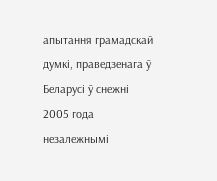апытання грамадскай думкі, праведзенага ў Беларусі ў снежні 2005 года незалежнымі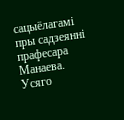сацыёлагамі пры садзеянні прафесара Манаева. Усяго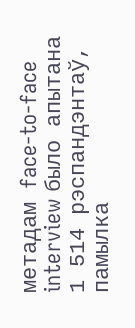метадам face-to-face interview было апытана 1 514 рэспандэнтаў, памылка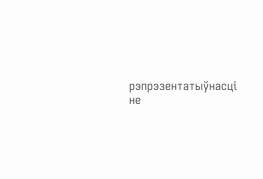рэпрэзентатыўнасці не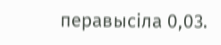перавысіла 0,03.